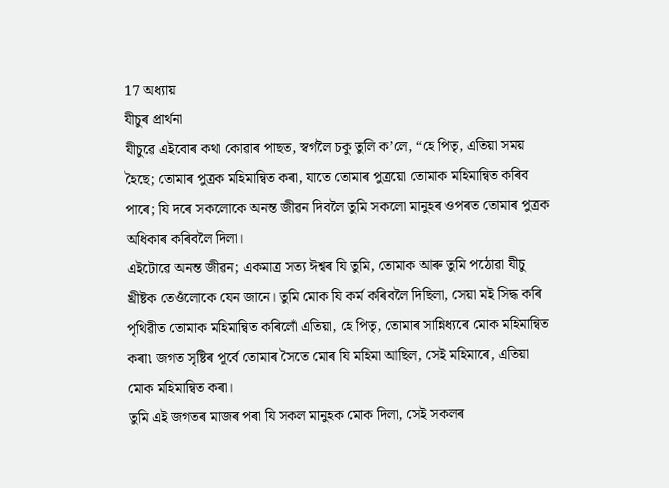17 অধ্যায়
যীচুৰ প্ৰাৰ্থনা
যীচুৱে এইবোৰ কথা কোৱাৰ পাছত, স্বৰ্গলৈ চকু তুলি ক’লে, “হে পিতৃ, এতিয়া সময় হৈছে; তোমাৰ পুত্ৰক মহিমান্বিত কৰা, যাতে তোমাৰ পুত্ৰয়ো তোমাক মহিমান্বিত কৰিব পাৰে; যি দৰে সকলোকে অনন্ত জীৱন দিবলৈ তুমি সকলো মানুহৰ ওপৰত তোমাৰ পুত্ৰক অধিকাৰ কৰিবলৈ দিলা।
এইটোৱে অনন্ত জীৱন; একমাত্ৰ সত্য ঈশ্বৰ যি তুমি, তোমাক আৰু তুমি পঠোৱা যীচু খ্ৰীষ্টক তেওঁলোকে যেন জানে। তুমি মোক যি কৰ্ম কৰিবলৈ দিছিলা, সেয়া মই সিদ্ধ কৰি পৃথিৱীত তোমাক মহিমান্বিত কৰিলোঁ এতিয়া, হে পিতৃ, তোমাৰ সান্নিধ্যৰে মোক মহিমান্বিত কৰা৷ জগত সৃষ্টিৰ পূর্বে তোমাৰ সৈতে মোৰ যি মহিমা আছিল, সেই মহিমাৰে, এতিয়া মোক মহিমান্বিত কৰা।
তুমি এই জগতৰ মাজৰ পৰা যি সকল মানুহক মোক দিলা, সেই সকলৰ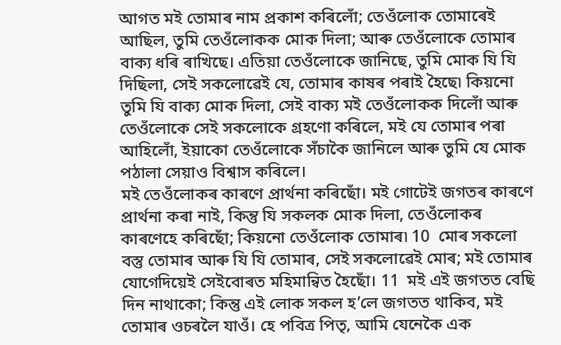আগত মই তোমাৰ নাম প্ৰকাশ কৰিলোঁ; তেওঁলোক তোমাৰেই আছিল, তুমি তেওঁলোকক মোক দিলা; আৰু তেওঁলোকে তোমাৰ বাক্য ধৰি ৰাখিছে। এতিয়া তেওঁলোকে জানিছে, তুমি মোক যি যি দিছিলা, সেই সকলোৱেই যে, তোমাৰ কাষৰ পৰাই হৈছে৷ কিয়নো তুমি যি বাক্য মোক দিলা, সেই বাক্য মই তেওঁলোকক দিলোঁ আৰু তেওঁলোকে সেই সকলোকে গ্ৰহণো কৰিলে, মই যে তোমাৰ পৰা আহিলোঁ, ইয়াকো তেওঁলোকে সঁচাকৈ জানিলে আৰু তুমি যে মোক পঠালা সেয়াও বিশ্বাস কৰিলে।
মই তেওঁলোকৰ কাৰণে প্ৰার্থনা কৰিছোঁ। মই গোটেই জগতৰ কাৰণে প্ৰার্থনা কৰা নাই, কিন্তু যি সকলক মোক দিলা, তেওঁলোকৰ কাৰণেহে কৰিছোঁ; কিয়নো তেওঁলোক তোমাৰ৷ 10  মোৰ সকলো বস্তু তোমাৰ আৰু যি যি তোমাৰ, সেই সকলোৱেই মোৰ; মই তোমাৰ যোগেদিয়েই সেইবোৰত মহিমান্বিত হৈছোঁ। 11  মই এই জগতত বেছি দিন নাথাকো; কিন্তু এই লোক সকল হ’লে জগতত থাকিব, মই তোমাৰ ওচৰলৈ যাওঁ। হে পবিত্ৰ পিতৃ, আমি যেনেকৈ এক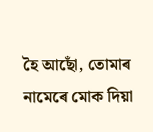হৈ আছোঁ, তোমাৰ নামেৰে মোক দিয়া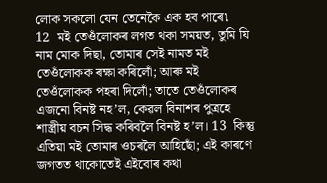লোক সকলো যেন তেনেকৈ এক হব পাৰে৷
12  মই তেওঁলোকৰ লগত থকা সময়ত, তুমি যি নাম মোক দিছা, তোমাৰ সেই নামত মই তেওঁলোকক ৰক্ষা কৰিলোঁ; আৰু মই তেওঁলোকক পহৰা দিলোঁ; তাতে তেওঁলোকৰ এজনো বিনষ্ট নহ’ল, কেৱল বিনাশৰ পুত্ৰহে শাস্ত্ৰীয় বচন সিদ্ধ কৰিবলৈ বিনষ্ট হ’ল। 13  কিন্তু এতিয়া মই তোমাৰ ওচৰলৈ আহিছোঁ; এই কাৰণে জগতত থাকোতেই এইবোৰ কথা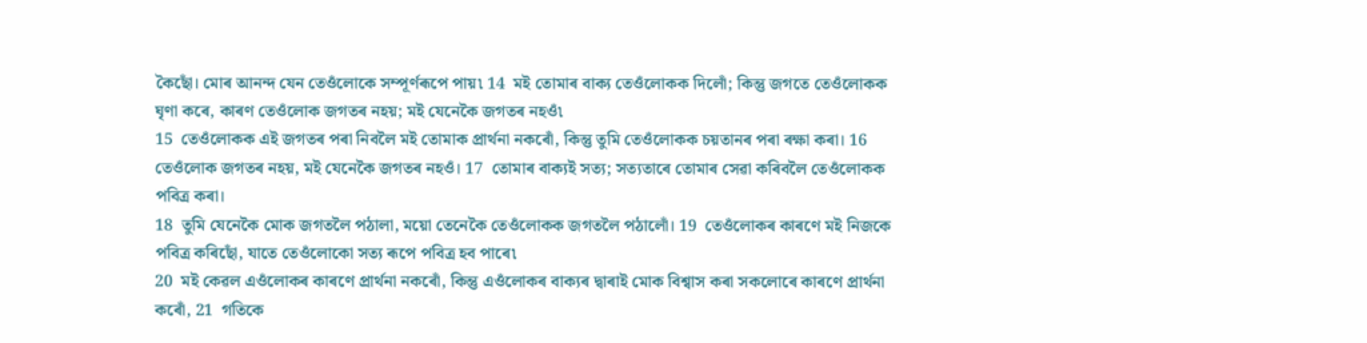কৈছোঁ। মোৰ আনন্দ যেন তেওঁলোকে সম্পূর্ণৰূপে পায়৷ 14  মই তোমাৰ বাক্য তেওঁলোকক দিলোঁ; কিন্তু জগতে তেওঁলোকক ঘৃণা কৰে, কাৰণ তেওঁলোক জগতৰ নহয়; মই যেনেকৈ জগতৰ নহওঁ৷
15  তেওঁলোকক এই জগতৰ পৰা নিবলৈ মই তোমাক প্ৰার্থনা নকৰোঁ, কিন্তু তুমি তেওঁলোকক চয়তানৰ পৰা ৰক্ষা কৰা। 16  তেওঁলোক জগতৰ নহয়, মই যেনেকৈ জগতৰ নহওঁ। 17  তোমাৰ বাক্যই সত্য; সত্যতাৰে তোমাৰ সেৱা কৰিবলৈ তেওঁলোকক পবিত্ৰ কৰা।
18  তুমি যেনেকৈ মোক জগতলৈ পঠালা, ময়ো তেনেকৈ তেওঁলোকক জগতলৈ পঠালোঁ। 19  তেওঁলোকৰ কাৰণে মই নিজকে পবিত্র কৰিছোঁ, যাতে তেওঁলোকো সত্য ৰূপে পবিত্ৰ হব পাৰে৷
20  মই কেৱল এওঁলোকৰ কাৰণে প্ৰার্থনা নকৰোঁ, কিন্তু এওঁলোকৰ বাক্যৰ দ্বাৰাই মোক বিশ্বাস কৰা সকলোৰে কাৰণে প্ৰার্থনা কৰোঁ, 21  গতিকে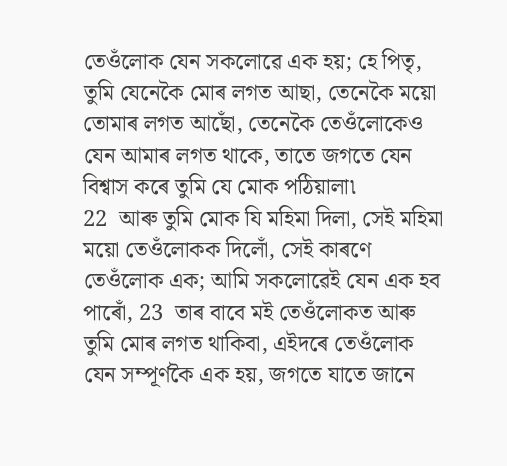তেওঁলোক যেন সকলোৱে এক হয়; হে পিতৃ, তুমি যেনেকৈ মোৰ লগত আছা, তেনেকৈ ময়ো তোমাৰ লগত আছোঁ, তেনেকৈ তেওঁলোকেও যেন আমাৰ লগত থাকে, তাতে জগতে যেন বিশ্বাস কৰে তুমি যে মোক পঠিয়ালা৷
22  আৰু তুমি মোক যি মহিমা দিলা, সেই মহিমা ময়ো তেওঁলোকক দিলোঁ, সেই কাৰণে তেওঁলোক এক; আমি সকলোৱেই যেন এক হব পাৰোঁ, 23  তাৰ বাবে মই তেওঁলোকত আৰু তুমি মোৰ লগত থাকিবা, এইদৰে তেওঁলোক যেন সম্পূৰ্ণকৈ এক হয়, জগতে যাতে জানে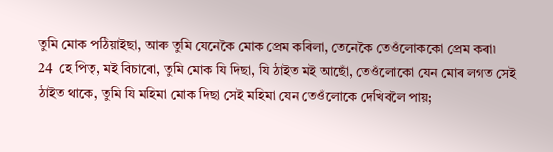তুমি মোক পঠিয়াইছা, আৰু তুমি যেনেকৈ মোক প্ৰেম কৰিলা, তেনেকৈ তেওঁলোককো প্ৰেম কৰা৷
24  হে পিতৃ, মই বিচাৰো, তুমি মোক যি দিছা, যি ঠাইত মই আছোঁ, তেওঁলোকো যেন মোৰ লগত সেই ঠাইত থাকে, তুমি যি মহিমা মোক দিছা সেই মহিমা যেন তেওঁলোকে দেখিবলৈ পায়;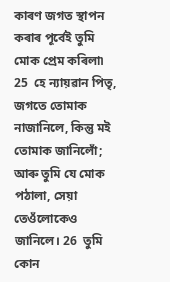কাৰণ জগত স্থাপন কৰাৰ পূর্বেই তুমি মোক প্ৰেম কৰিলা৷
25  হে ন্যায়ৱান পিতৃ, জগতে তোমাক নাজানিলে, কিন্তু মই তোমাক জানিলোঁ; আৰু তুমি যে মোক পঠালা, সেয়া তেওঁলোকেও জানিলে। 26  তুমি কোন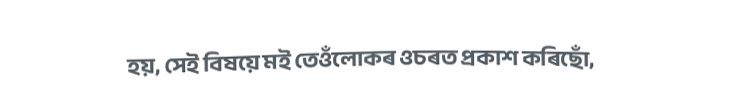হয়, সেই বিষয়ে মই তেওঁলোকৰ ওচৰত প্ৰকাশ কৰিছোঁ,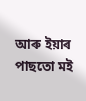আৰু ইয়াৰ পাছতো মই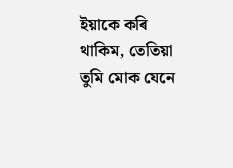ইয়াকে কৰি থাকিম, তেতিয়া তুমি মোক যেনে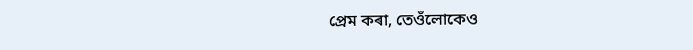প্ৰেম কৰা, তেওঁলোকেও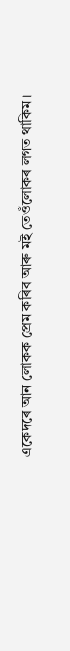একেদৰে আন লোকক প্ৰেম কৰিব আৰু মই তেওঁলোকৰ লগত থাকিম।